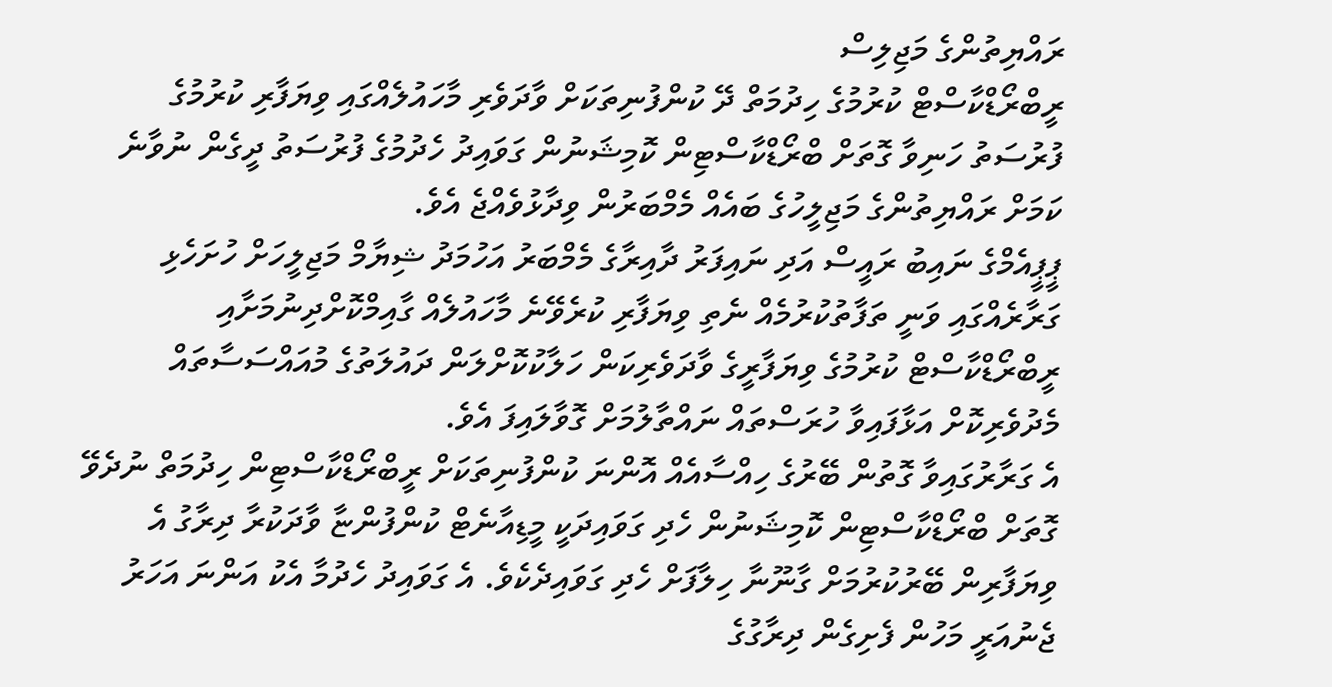ރައްޔިތުންގެ މަޖިލިސް
ރީބްރޯޑްކާސްޓް ކުރުމުގެ ހިދުމަތް ދޭ ކުންފުނިތަކަށް ވާދަވެރި މާހައުލެއްގައި ވިޔަފާރި ކުރުމުގެ ފުރުސަތު ހަނިވާ ގޮތަށް ބްރޯޑްކާސްޓިން ކޮމިޝަނުން ގަވައިދު ހެދުމުގެ ފުރުސަތު ދީގެން ނުވާނެ ކަމަށް ރައްޔިތުންގެ މަޖިލީހުގެ ބައެއް މެމްބަރުން ވިދާޅުވެއްޖެ އެވެ.
ޕީޕީއެމްގެ ނައިބު ރައީސް އަދި ނައިފަރު ދާއިރާގެ މެމްބަރު އަހުމަދު ޝިޔާމް މަޖިލީހަށް ހުށަހެޅި ގަރާރެއްގައި ވަނީ ތަފާތުކުރުމެއް ނެތި ވިޔަފާރި ކުރެވޭނެ މާހައުލެއް ގާއިމްކޮށްދިނުމަށާއި ރީބްރޯޑްކާސްޓް ކުރުމުގެ ވިޔަފާރީގެ ވާދަވެރިކަން ހަލާކުކޮށްލަން ދައުލަތުގެ މުއައްސަސާތައް މެދުވެރިކޮށް އަޅާފައިވާ ހުރަސްތައް ނައްތާލުމަށް ގޮވާލައިފަ އެވެ.
އެ ގަރާރުގައިވާ ގޮތުން ބޭރުގެ ހިއްސާއެއް އޮންނަ ކުންފުނިތަކަށް ރީބްރޯޑްކާސްޓިން ހިދުމަތް ނުދެވޭ ގޮތަށް ބްރޯޑްކާސްޓިން ކޮމިޝަނުން ހެދި ގަވައިދަކީ މީޑިއާނެޓް ކުންފުންޏާ ވާދަކުރާ ދިރާގު އެ ވިޔަފާރިން ބޭރުކުރުމަށް ގާނޫނާ ހިލާފަށް ހެދި ގަވައިދެކެވެ. އެ ގަވައިދު ހެދުމާ އެކު އަންނަ އަހަރު ޖެނުއަރީ މަހުން ފެށިގެން ދިރާގުގެ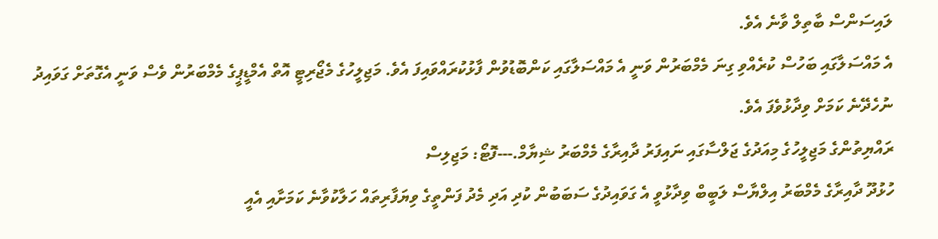ލައިސަންސް ބާތިލް ވާނެ އެވެ.
އެ މައްސަލާގައި ބަހުސް ކުރެއްވި ގިނަ މެމްބަރުން ވަނީ އެ މައްސަލާގައި ކަންބޮޑުވުން ފާޅުކުރައްވައިފަ އެވެ. މަޖިލީހުގެ މެޖޯރިޓީ އޮތް އެމްޑީޕީގެ މެމްބަރުން ވެސް ވަނީ އެގޮތަށް ގަވައިދު ނުހެދޭނެ ކަމަށް ވިދާޅުވެފަ އެވެ.
ރައްޔިތުންގެ މަޖިލީހުގެ މިއަދުގެ ޖަލްސާގައި ނައިފަރު ދާއިރާގެ މެމްބަރު ޝިޔާމް.---ފޮޓޯ: މަޖިލިސް
ހުޅުދޫ ދާއިރާގެ މެމްބަރު އިލްޔާސް ލަބީބް ވިދާޅުވީ އެ ގަވައިދުގެ ސަބަބުން ކުދި އަދި މެދު ފަންތީގެ ވިޔަފާރިތައް ހަލާކުވާނެ ކަމަށާއި އެއީ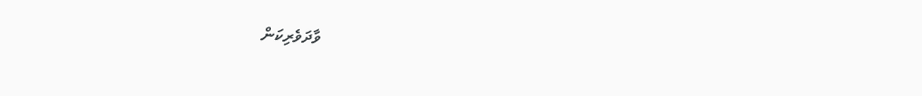ވާދަވެރިކަން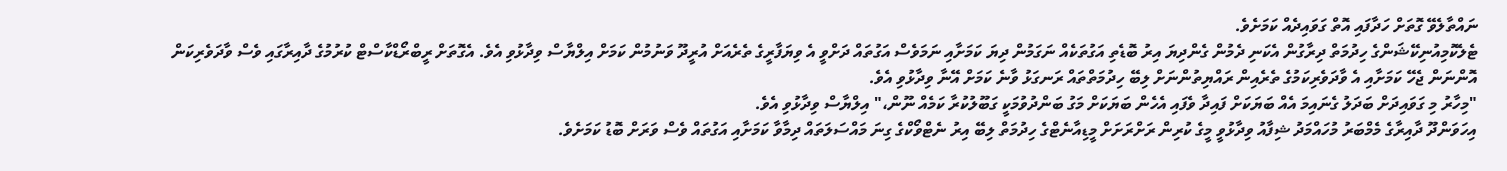ނައްތާލެވޭ ގޮތަށް ހަދާފައި އޮތް ގަވައިދެއް ކަމަށެވެ.
ޓެލެކޮމިއުނިކޭޝަންގެ ހިދުމަތް ދިރާގުން އެކަނި ދެމުން ގެންދިޔަ އިރު ބޮޑެތި އަގުތަކެއް ނަގަމުން ދިޔަ ކަމަށާއި ނަމަވެސް އަގުތައް ދަށްވީ އެ ވިޔަފާރީގެ ތެރެއަށް އުރީދޫ ވަނުމުން ކަމަށް އިލްޔާސް ވިދާޅުވި އެވެ. އެގޮތަށް ރީބްރޯޑްކާސްޓް ކުރުމުގެ ދާއިރާގައި ވެސް ވާދަވެރިކަން އޮންނަން ޖެހޭ ކަމަށާއި އެ ވާދަވެރިކަމުގެ ތެރެއިން ރައްޔިތުންނަށް ލިބޭ ހިދުމަތްތައް ރަނގަޅު ވާނެ ކަމަށް އޭނާ ވިދާޅުވި އެވެ.
"މިހާރު މި ގަވައިދަށް ބަދަލު ގެނައިމަ އެއް ބަޔަކަށް ފައިދާ ވެފައި އެހެން ބަޔަކަށް މަގު ބަންދުވުމަކީ ގަބޫލުކުރާ ކަމެއް ނޫން،" އިލްޔާސް ވިދާޅުވި އެވެ.
އިހަވަންދޫ ދާއިރާގެ މެމްބަރު މުހައްމަދު ޝިފާއު ވިދާޅުވީ މީގެ ކުރިން ރަށްރަށަށް މީޑިއާނެޓްގެ ހިދުމަތް ލިބޭ އިރު ނެޓްވޯކްގެ ގިނަ މައްސަލަތައް ދިމާވާ ކަމަށާއި އަގުތައް ވެސް ވަރަށް ބޮޑު ކަމަށެވެ.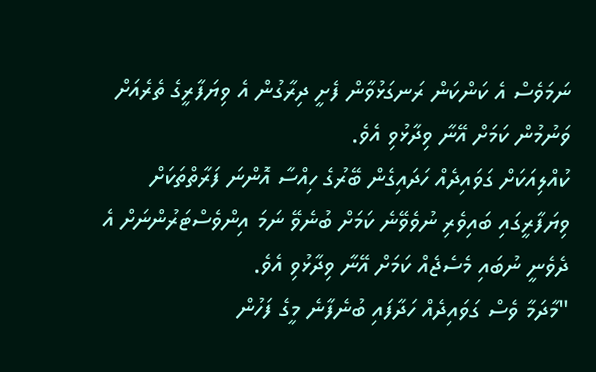ނަމަވެސް އެ ކަންކަން ރަނގަޅުވާން ފެށީ ދިރާގުން އެ ވިޔަފާރީގެ ތެރެއަށް ވަނުމުން ކަމަށް އޭނާ ވިދާޅުވި އެވެ.
ކުއްލިއަކަށް ގަވައިދެއް ހަދައިގެން ބޭރުގެ ހިއްސާ އޮންނަ ފަރާތްތަކަށް ވިޔަފާރީގައި ބައިވެރި ނުވެވޭނެ ކަމަށް ބުނެވޭ ނަމަ އިންވެސްޓަރުންނަށް އެ ދެވެނީ ނުބައި މެސެޖެއް ކަމަށް އޭނާ ވިދާޅުވި އެވެ.
"މާދަމާ ވެސް ގަވައިދެއް ހަދާފައި ބުނެފާނެ މީގެ ފަހުން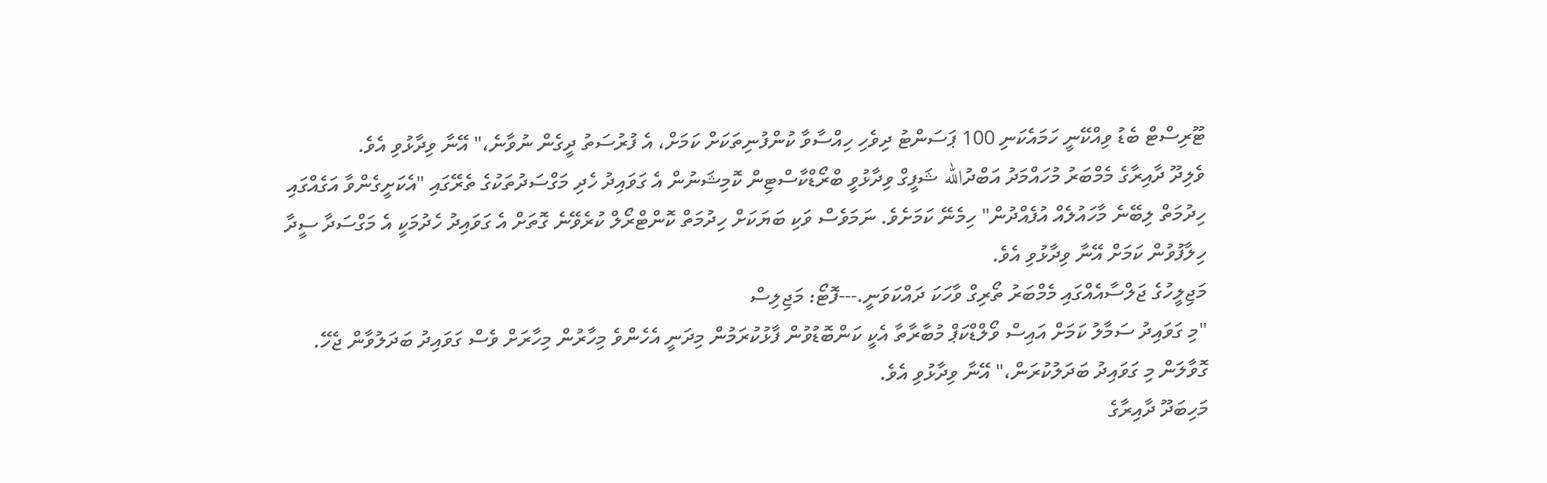ޓޫރިސްޓް ބެޑު ވިއްކޭނީ ހަމައެކަނި 100 ޕަސަންޓު ދިވެހި ހިއްސާވާ ކުންފުނިތަކަށް ކަމަށް، އެ ފުރުސަތު ދީގެން ނުވާނެ،" އޭނާ ވިދާޅުވި އެވެ.
ވެލިދޫ ދާއިރާގެ މެމްބަރު މުހައްމަދު އަބްދުالله ޝަފީގް ވިދާޅުވީ ބްރޯޑްކާސްޓިން ކޮމިޝަނުން އެ ގަވައިދު ހެދި މަގްސަދުތަކުގެ ތެރޭގައި "އެކަށީގެންވާ އަގެއްގައި ހިދުމަތް ލިބޭނެ މާހައުލެއް އުފެއްދުން" ހިމެނޭ ކަމަށެވެ. ނަމަވެސް ވަކި ބަޔަކަށް ހިދުމަތް ކޮންޓްރޯލް ކުރެވޭނެ ގޮތަށް އެ ގަވައިދު ހެދުމަކީ އެ މަގްސަދާ ސީދާ ހިލާފުވުން ކަމަށް އޭނާ ވިދާޅުވި އެވެ.
މަޖިލީހުގެ ޖަލްސާއެއްގައި މެމްބަރު ތޯރިގް ވާހަކަ ދައްކަވަނީ.---ފޮޓޯ: މަޖިލިސް
"މި ގަވައިދު ސަމާލު ކަމަށް އައިސް ވޯލްޑްކަޕް މުބާރާތާ އެކީ ކަންބޮޑުވުން ފާޅުކުރަމުން މިދަނީ އެހެންވެ މިހާރުން މިހާރަށް ވެސް ގަވައިދު ބަދަލުވާން ޖެހޭ. ގޮވާލަން މި ގަވައިދު ބަދަލުކުރަން،" އޭނާ ވިދާޅުވި އެވެ.
މަހިބަދޫ ދާއިރާގެ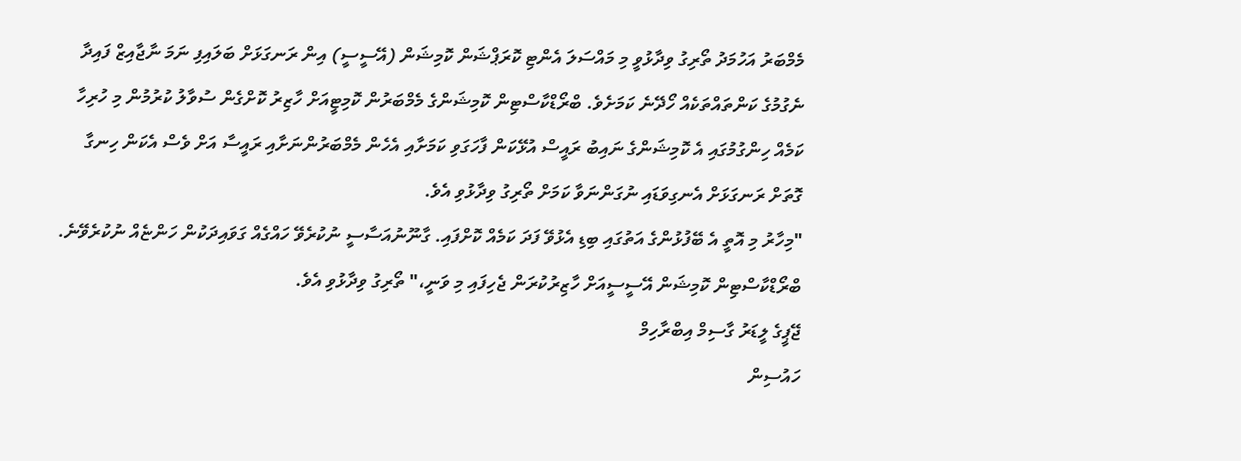މެމްބަރު އަހުމަދު ތޯރިގު ވިދާޅުވީ މި މައްސަލަ އެންޓި ކޮރަޕްޝަން ކޮމިޝަން (އޭސީސީ) އިން ރަނގަޅަށް ބަލައިފި ނަމަ ނާޖާއިޒް ފައިދާ ނެގުމުގެ ކަންތައްތަކެއް ހޯދޭނެ ކަމަށެވެ. ބްރޯޑްކާސްޓިން ކޮމިޝަންގެ މެމްބަރުން ކޮމިޓީއަށް ހާޒިރު ކޮށްގެން ސުވާލު ކުރުމުން މި ހުރިހާ ކަމެއް ހިންގުމުގައި އެ ކޮމިޝަންގެ ނައިބު ރައީސް އުޅޭކަން ފާހަގަވި ކަމަށާއި އެހެން މެމްބަރުންނަށާއި ރައީސާ އަށް ވެސް އެކަން ހިނގާ ގޮތަށް ރަނގަޅަށް އެނގިވަޑައި ނުގަންނަވާ ކަމަށް ތޯރިގު ވިދާޅުވި އެވެ.
"މިހާރު މި އޮތީ އެ ބޭފުޅުންގެ އަތުގައި ބިޑި އެޅުވޭ ފަދަ ކަމެއް ކޮށްފައި. ގާނޫނުއަސާސީ ނުކުރެވޭ ހައްގެއް ގަވައިދަކުން ހަންޏެއް ނުކުރެވޭނެ. ބްރޯޑްކާސްޓިން ކޮމިޝަން އޭސީސީއަށް ހާޒިރުކުރަން ޖެހިފައި މި ވަނީ،" ތޯރިގު ވިދާޅުވި އެވެ.
ޖޭޕީގެ ލީޑަރު ގާސިމް އިބްރާހިމް
ހައުސިން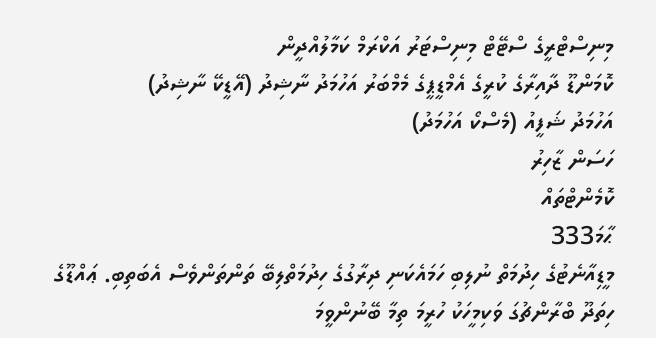މިނިސްޓްރީގެ ސްޓޭޓް މިނިސްޓަރު އަކްރަމް ކަމާލުއްދީން
ކޮމަންޑޫ ދާއިރާގެ ކުރީގެ އެމްޑީޕީގެ މެމްބަރު އަހުމަދު ނާޝިދު (އޭޑީކޭ ނާޝިދު)
އަހުމަދު ޝަފީއު (މެސްކޯ އަހުމަދު)
ހަސަން ޒާހިރު
ކޮމެންޓްތައް
ޙާމަ333
މީޑިއާނެޓުގެ ހިދުމަތް ނުލިބި ހަމައެކަނި ދިރާގުގެ ހިދުމަތްލިބޭ ތަންތަންވެސް އެބަތިބި. ޢައްޑޫގެ ހިތަދޫ ބްރާންޗުގަ ވަކިމީހަކު ހުރީމަ ތިމާ ބޭނުންވީމަ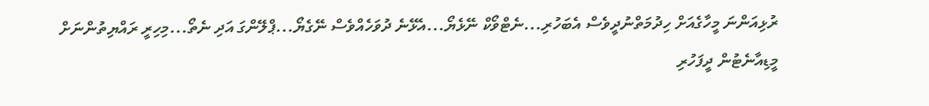ރުޅިއަންނަ މީހާގެއަށް ހިދުމަތްނުދީވެސް އެބަހުރި...ނެޓްވޯކް ނޭޅެޔޯ...އެޅޭނެ ދުވަހެއްވެސް ނޭގެޔޯ...ޕްލޭންގަ އަދި ނެތޯ...މިހިރީ ރައްޔިތުންނަށް މީޑިއާނެޓުން ދީފަހުރި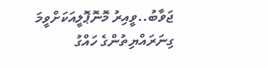ޖަވާބު..ވީއިރު މޮނޮޕޮލީއަކަށްވީމަ ގިނަރައްޔިތުންގެ ހައްގު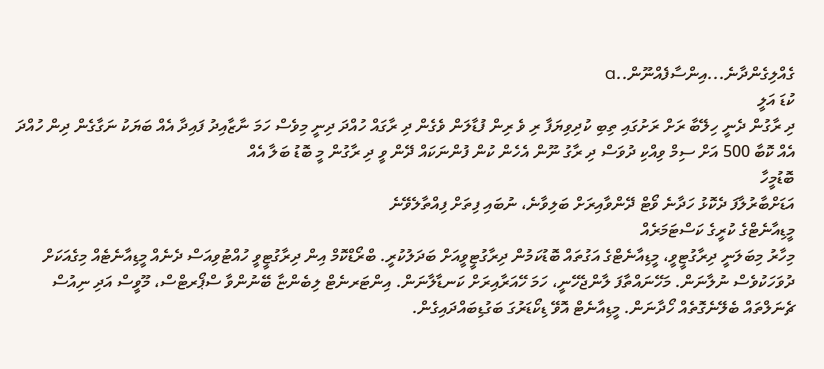ގެއްލިގެންދާނެ...އިންސާފެއްނޫން..a
ކުޑަ އަލީ
ދި ރާގުން ދެނީ ހިލޭބާ ރަށް ރަށުގައި ތިބި ކުދިވިޔަފާ ރި ވެ ރިން ފުޑާލަން ވެގެން ދި ރާގައް ހުއްދަ ދިނީ މިވެސް ހަމަ ނާޒާއިދު ފައިދާ އެއް ބަޔަކު ނަގާގެން ދިން ހުއްދަ އެއް ކޮބާ 500 އަށް ސިމް ވިއްކި ދުވަސް ދި ރާގު ނޫން އެހެން ކުން ފުންނަކައް ދޭން ވީ ދި ރާގުން މީ ބޮޑު ބަލާ އެއް
ބޮޑުމީހާ
އަޑަށްބާރުލާފަ ދެކޮޅު ހަދާނެ ވޯޓް ދޭންވާއިރަށް ބަލިވާނެ، ނުބައި ފިތަށް ފިއްތާލެވޭނެ
މީޑިއާނެޓްގެ ކުރީގެ ކަސްޓަމަރެއް
މިހާރު މިބަލަނީ ދިރާގުޓީވީ، މީޑިއާނެޓްގެ އަގުތައް ބޮޑުކަމުން ދިރާގުޓީވީއަށް ބަދަލުކުރީ. ބްރޯޑްކޮމް އިން ދިރާގުޓީވީ ހުއްޓުވިއަސް ދެނެއް މީޑިއާނެޓެއް މިގެއަކަށް ދުވަހަކުވެސް ނުލާނަން. މަހޭނައްތާފަ ލާންޖެހޭނީ، ހަމަ ހޭއަރާއިރަށް ކަނޑާލާނަން. އިންޓަރނެޓް ލިބެންޏާ ބޭނުންވާ ސްޕޯރޓްސް، މޫވީސް އަދި ނިއުސް ޗެނަލްތައް ބެލޭނެގޮތެއް ހޯދާނަން. މީޑިއާނެޓް އޮވޭ ޑިކޯޑަރުގަ ބަގުޑިބައްދައިގެން.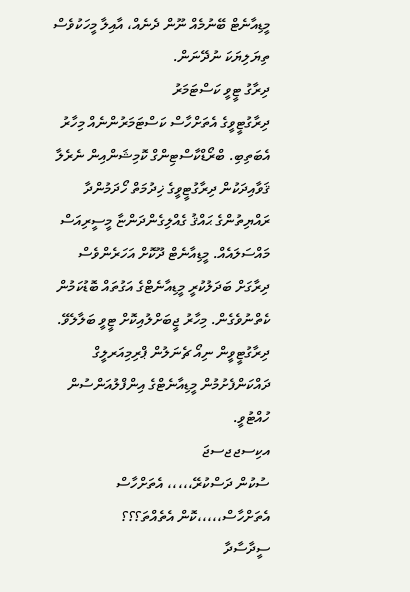މީޑިއާނެޓް ބޭނުމެއް ނޫން ދެނެއް، އާއިލާ މީހަކުވެސް ތިޔަލިޔަކަ ނުދޭނަން.
ދިރާގު ޓީވީ ކަސްޓަމަރު
ދިރާގުޓީވީގެ އެތަށްހާސް ކަސްޓަމަރުންނެއް މިހާރު އެބަތިބި. ބްރޯޑްކާސްޓިންގް ކޮމިޝަންއިން ނެރެލާ ޤަވާއިދަކުން ދިރާގުޓީވީގެ ޚިދުމަތް ހޯދަމުންދާ ރައްޔިތުންގެ ޙައްޤު ގެއްލިގެންދަންޏާ މީސީރިއަސް މައްސަލައެއް. މީޑިއާނެޓް ދޫކޮށް އަހަރެންވެސް ދިރާގަށް ބަދަލުކުރީ މީޑިއާނެޓްގެ އަގުތައް ބޮޑުކަމުން ކެތްނުވެގެން. މިހާރު ޖީބަށްލުއިކޮށް ޓީވީ ބަލާލެވޭ. ދިރާގުޓީވީން ނިއޯ ޗެނަލުން ޕްރިމިއަރލީގް ދައްކަންފެށުމުން މީޑިއާނެޓްގެ އިންފްލުއަންސުން ހުއްޓުވީ.
އކިސޖޖސޖަ
ސުކުން ދަސްކުރޭ،،،،، އެތަށްހާސް އެތަށްހާސް،،،،،ކޮން އެތެއްތަ؟؟؟
ސީދާސާދާ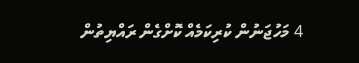4 މަހުޖަނުން ކުރިކަމެއް ކޮށްގެން ރައްޔިތުން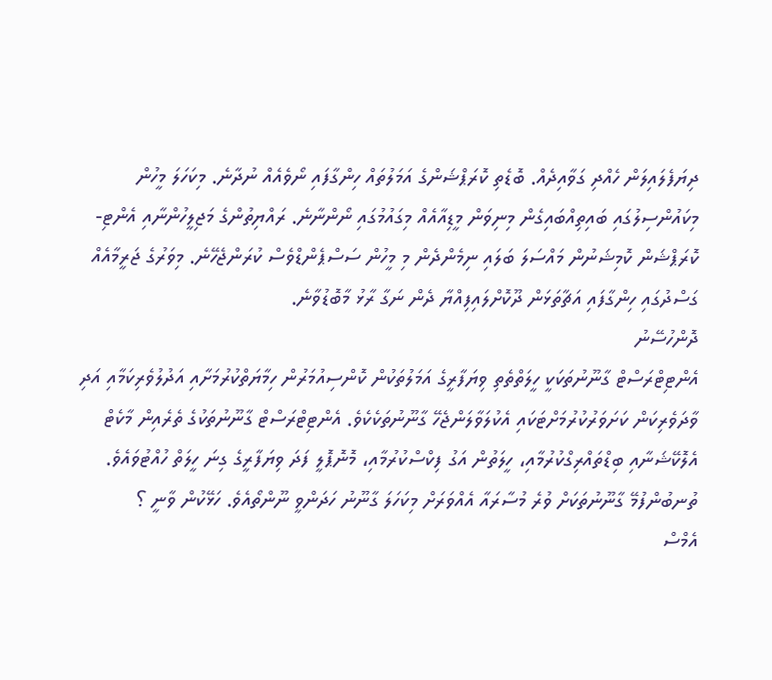ދިޔަފެލައިލަން ހެއްދި ގަވާއިދެއް. ބޮޑެތި ކޮރަޕްޝަންގެ އަމަލުތައް ހިންގާފައި ނޯވެއެއް ނުދާނެ. މިކަހަލަ މީހުން މިކައުންސިލުގައި ބައިތިއްބައިގެން މިނިވަން މީޑިއާއެއް މިގައުމުގައި ނޯންނާނެ. ރައްޔިތުންގެ މަޖިލީހުންނާއި އެންޓި-ކޮރަޕްޝަން ކޮމިޝަނުން މައްސަލަ ބަލައި ނިމެންދެން މި މީހުން ސަސްޕެންޑްވެސް ކުރަންޖެހޭނެ. މިވަރުގެ ޖަރީމާއެއް ގަސްދުގައި ހިންގާފައި އަޗާތަޅަން ދޫކޮށްލައިފިއްޔާ ދެން ނަގާ ރާޅު މާބޮޑުވާނެ.
ދޮންހުސޭނު
އެންޓިޓްރަސްޓް ގާނޫނުތަކަކީ ހީލަތްތެތި ވިޔަފާރީގެ އަމަލުތަކުން ކޮންސިއުމަރުން ހިމާޔަތްކުރުމަށާއި އަދުލުވެރިކަމާއި އަދި ވާދަވެރިކަން ކަށަވަރުކުރުމަށްޓަކައި އެކުލަވާލަންޖެހޭ ގާނޫނުތަކެކެވެ. އެންޓިޓްރަސްޓް ގާނޫނުތަކުގެ ތެރެއިން މާކެޓް އެލޮކޭޝަނާއި ބިޑްތައްރިގްކުރުމާއި، ހީލަތުން އަގު ފިކްސްކުރުމާއި، މޮނޮޕޮލީ ފަދަ ވިޔަފާރީގެ ގިނަ ހީލަތް ހުއްޓުވައެވެ. ތުނބުންފުމޭ ގާނޫނުތަކަށް ވުރެ މުސާރައާ އެއްވަރަށް މިކަހަލަ ގާނޫނު ހަދަންވީ ނޫންތޯއެވެ. ހަޅޭކުން ވާނީ ؟
އެމްސް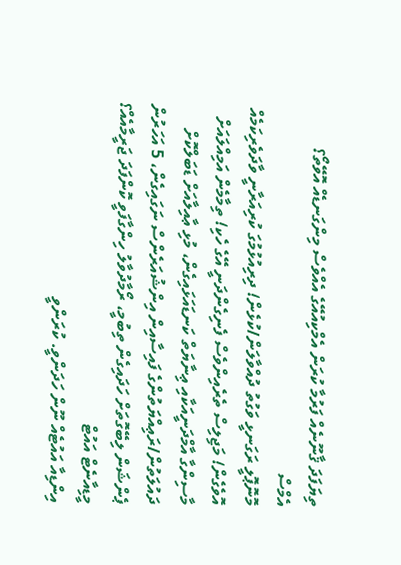ތިޔަފަދަ ޤާނޫނެއް ފަރުމާ ކުރަން އެމްކިއުއޭގެ އެއްވެސް މިންގަނޑެއް އޮވޭތޯ؟
އެމްސް
މޮނޮޕޮލީ ރަގަނޅީ ވަގުތު ދުއްވާލަން/ކުޅެން! ދިރިއުޅުމުގަ ކުރިއަރާނީ ވާދަވެރިކަމެއް އޮވެގެން! މަޖިލިސް ތެރެއިންވެސް ފެނިގެންދަނީ އޭގެ ހެކި! ތިމާމެން އަމިއްލައަށް މާސިންގާ އާމްދަނީއަކާއި ޢިނާޔަތް ކަނޑައަޅައިގެން، މުޅި ޢާއިލާއަށް ޑަބަލްކޮށް ދައުލަތުން/ރަޢިއްޔަތުންގެ ފައިސާއިން އިންޝުއަރެންސް ނަގައިގެން، 5 އަހަރުން ޕެންޝަން ލިބޭގޮތަށް ހަދައިގެން ތިބުމީ، ރޯމާދުވާލު ހިންގާފަވީ ކޮންފަދަ ޖަރީމާއެއް؟
މީޑިއާނެޓް އައުޓް
އިންޑިއާ އައުޓެއް ނޫން ހަދަންވީ. ކުރަންވީ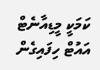ކަމަކީ މީޑިއާނެޓް އައުޓް ހިފައިގެން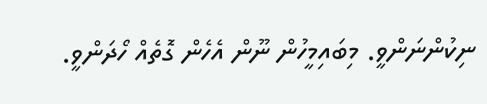ނިކުންނަންވީ. މިބައިމީހުން ނޫން އެހެން ގޮތެއް ހޯދަންވީ.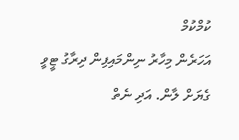ކުމްކުމް
އަހަރެން މިހާރު ނިންމައިފިން ދިރާގު ޓީވީ ގެޔަށް ލާން. އަދި ނެތް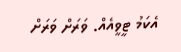އެކަމު ޓީވީއެއް. ވަރަށް ވަރަށް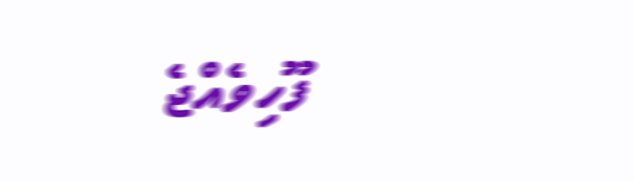ފޫހިވެއްޖެ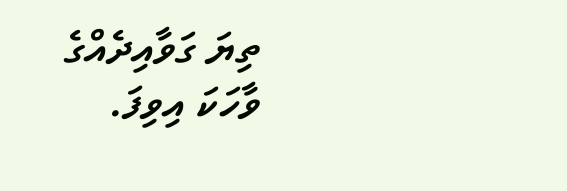ތިޔަ ގަވާއިދެއްގެ ވާހަކަ އިވިފަ.